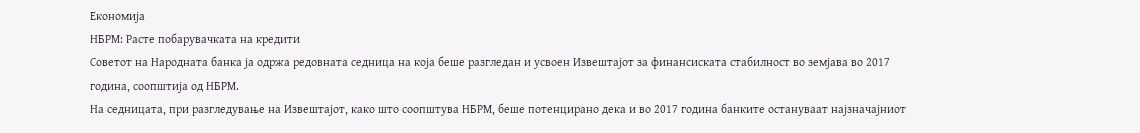Економија
НБРМ: Расте побарувачката на кредити
Советот на Народната банка ја одржа редовната седница на која беше разгледан и усвоен Извештајот за финансиската стабилност во земјава во 2017 година, соопштија од НБРМ.
На седницата, при разгледување на Извештајот, како што соопштува НБРМ, беше потенцирано дека и во 2017 година банките остануваат најзначајниот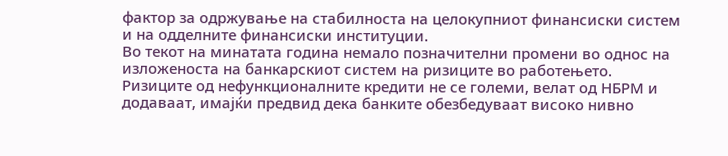фактор за одржување на стабилноста на целокупниот финансиски систем и на одделните финансиски институции.
Во текот на минатата година немало позначителни промени во однос на изложеноста на банкарскиот систем на ризиците во работењето.
Ризиците од нефункционалните кредити не се големи, велат од НБРМ и додаваат, имајќи предвид дека банките обезбедуваат високо нивно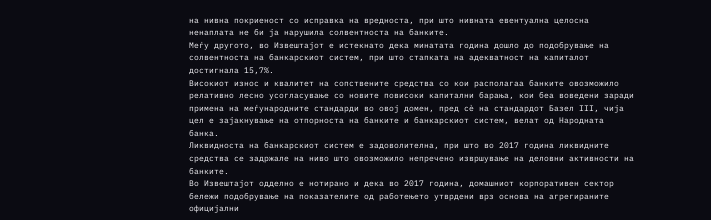на нивна покриеност со исправка на вредноста, при што нивната евентуална целосна ненаплата не би ја нарушила солвентноста на банките.
Меѓу другото, во Извештајот е истекнато дека минатата година дошло до подобрување на солвентноста на банкарскиот систем, при што стапката на адекватност на капиталот достигнала 15,7%.
Високиот износ и квалитет на сопствените средства со кои располагаа банките овозможило релативно лесно усогласување со новите повисоки капитални барања, кои беа воведени заради примена на меѓународните стандарди во овој домен, пред сè на стандардот Базел III, чија цел е зајакнување на отпорноста на банките и банкарскиот систем, велат од Народната банка.
Ликвидноста на банкарскиот систем е задоволителна, при што во 2017 година ликвидните средства се задржале на ниво што овозможило непречено извршување на деловни активности на банките.
Во Извештајот одделно е нотирано и дека во 2017 година, домашниот корпоративен сектор бележи подобрување на показателите од работењето утврдени врз основа на агрегираните официјални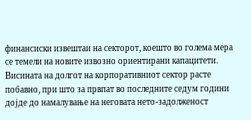финансиски извештаи на секторот, коешто во голема мера се темели на новите извозно ориентирани капацитети.
Висината на долгот на корпоративниот сектор расте побавно, при што за првпат во последните седум години дојде до намалување на неговата нето-задолженост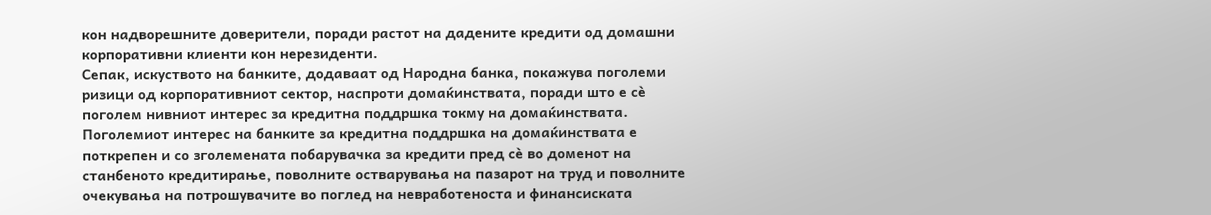кон надворешните доверители, поради растот на дадените кредити од домашни корпоративни клиенти кон нерезиденти.
Сепак, искуството на банките, додаваат од Народна банка, покажува поголеми ризици од корпоративниот сектор, наспроти домаќинствата, поради што е сè поголем нивниот интерес за кредитна поддршка токму на домаќинствата.
Поголемиот интерес на банките за кредитна поддршка на домаќинствата е поткрепен и со зголемената побарувачка за кредити пред сè во доменот на станбеното кредитирање, поволните остварувања на пазарот на труд и поволните очекувања на потрошувачите во поглед на невработеноста и финансиската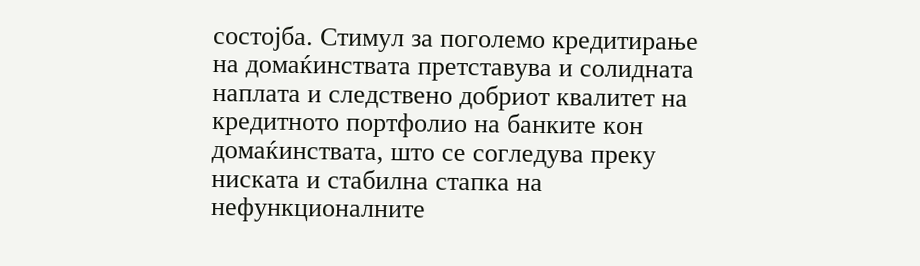состојба. Стимул за поголемо кредитирање на домаќинствата претставува и солидната наплата и следствено добриот квалитет на кредитното портфолио на банките кон домаќинствата, што се согледува преку ниската и стабилна стапка на нефункционалните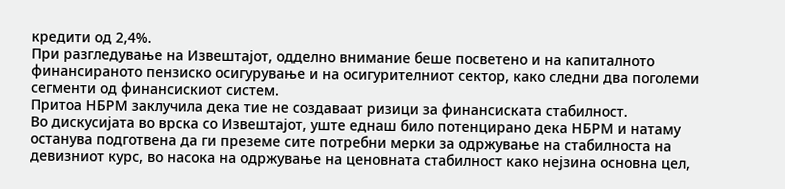кредити од 2,4%.
При разгледување на Извештајот, одделно внимание беше посветено и на капиталното финансираното пензиско осигурување и на осигурителниот сектор, како следни два поголеми сегменти од финансискиот систем.
Притоа НБРМ заклучила дека тие не создаваат ризици за финансиската стабилност.
Во дискусијата во врска со Извештајот, уште еднаш било потенцирано дека НБРМ и натаму останува подготвена да ги преземе сите потребни мерки за одржување на стабилноста на девизниот курс, во насока на одржување на ценовната стабилност како нејзина основна цел,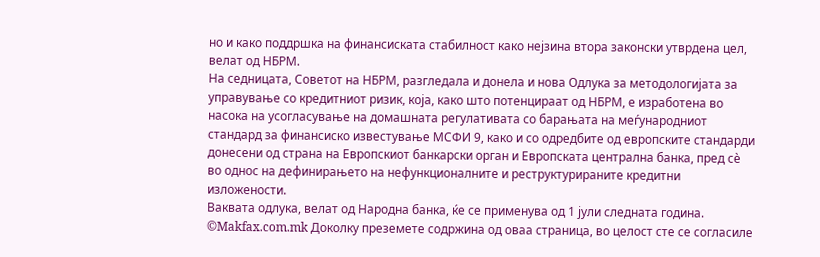но и како поддршка на финансиската стабилност како нејзина втора законски утврдена цел, велат од НБРМ.
На седницата, Советот на НБРМ, разгледала и донела и нова Одлука за методологијата за управување со кредитниот ризик, која, како што потенцираат од НБРМ, е изработена во насока на усогласување на домашната регулативата со барањата на меѓународниот стандард за финансиско известување МСФИ 9, како и со одредбите од европските стандарди донесени од страна на Европскиот банкарски орган и Европската централна банка, пред сè во однос на дефинирањето на нефункционалните и реструктурираните кредитни изложености.
Ваквата одлука, велат од Народна банка, ќе се применува од 1 јули следната година.
©Makfax.com.mk Доколку преземете содржина од оваа страница, во целост сте се согласиле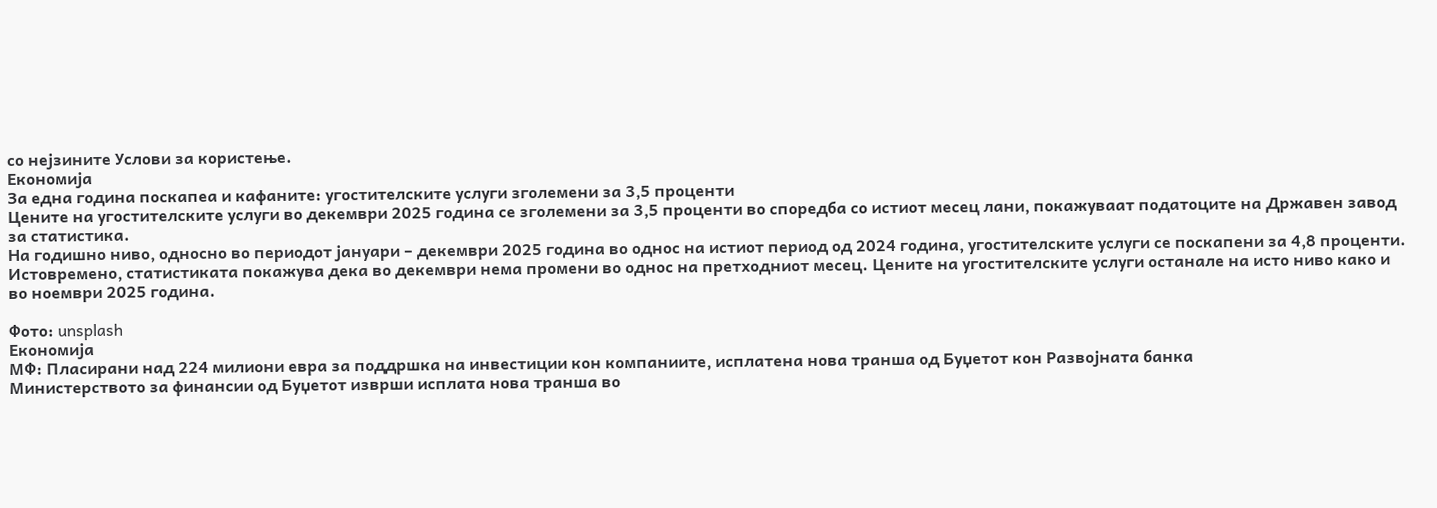со нејзините Услови за користење.
Економија
За една година поскапеа и кафаните: угостителските услуги зголемени за 3,5 проценти
Цените на угостителските услуги во декември 2025 година се зголемени за 3,5 проценти во споредба со истиот месец лани, покажуваат податоците на Државен завод за статистика.
На годишно ниво, односно во периодот јануари – декември 2025 година во однос на истиот период од 2024 година, угостителските услуги се поскапени за 4,8 проценти.
Истовремено, статистиката покажува дека во декември нема промени во однос на претходниот месец. Цените на угостителските услуги останале на исто ниво како и во ноември 2025 година.

Фото: unsplash
Економија
МФ: Пласирани над 224 милиони евра за поддршка на инвестиции кон компаниите, исплатена нова транша од Буџетот кон Развојната банка
Министерството за финансии од Буџетот изврши исплата нова транша во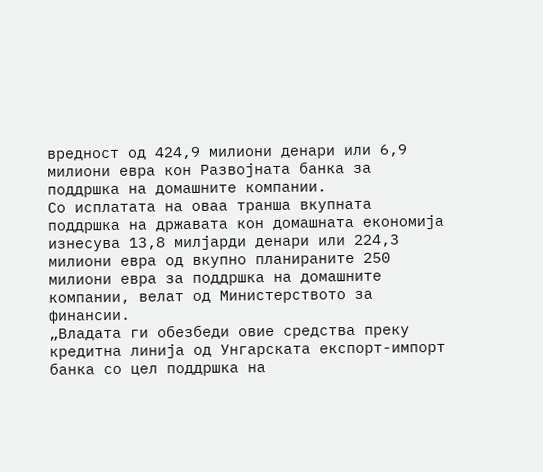вредност од 424,9 милиони денари или 6,9 милиони евра кон Развојната банка за поддршка на домашните компании.
Со исплатата на оваа транша вкупната поддршка на државата кон домашната економија изнесува 13,8 милјарди денари или 224,3 милиони евра од вкупно планираните 250 милиони евра за поддршка на домашните компании, велат од Министерството за финансии.
„Владата ги обезбеди овие средства преку кредитна линија од Унгарската експорт-импорт банка со цел поддршка на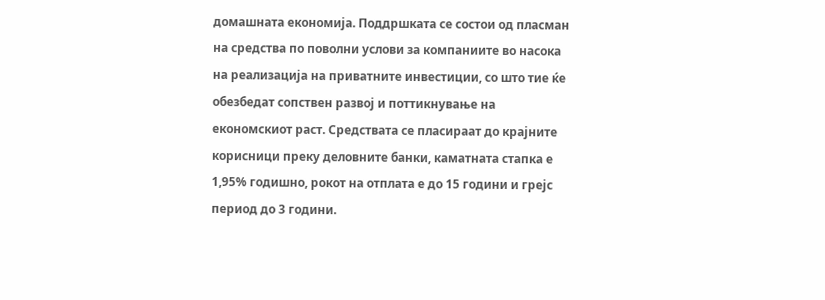домашната економија. Поддршката се состои од пласман на средства по поволни услови за компаниите во насока на реализација на приватните инвестиции, со што тие ќе обезбедат сопствен развој и поттикнување на економскиот раст. Средствата се пласираат до крајните корисници преку деловните банки, каматната стапка е 1,95% годишно, рокот на отплата е до 15 години и грејс период до 3 години.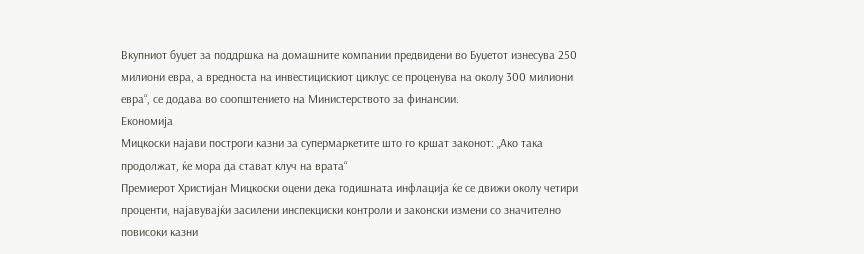Вкупниот буџет за поддршка на домашните компании предвидени во Буџетот изнесува 250 милиони евра, а вредноста на инвестицискиот циклус се проценува на околу 300 милиони евра“, се додава во соопштението на Министерството за финансии.
Економија
Мицкоски најави построги казни за супермаркетите што го кршат законот: „Ако така продолжат, ќе мора да стават клуч на врата“
Премиерот Христијан Мицкоски оцени дека годишната инфлација ќе се движи околу четири проценти, најавувајќи засилени инспекциски контроли и законски измени со значително повисоки казни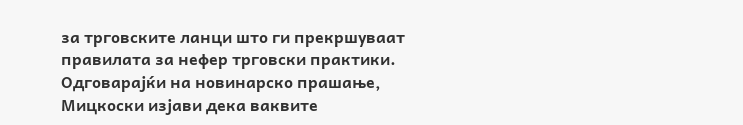за трговските ланци што ги прекршуваат правилата за нефер трговски практики.
Одговарајќи на новинарско прашање, Мицкоски изјави дека ваквите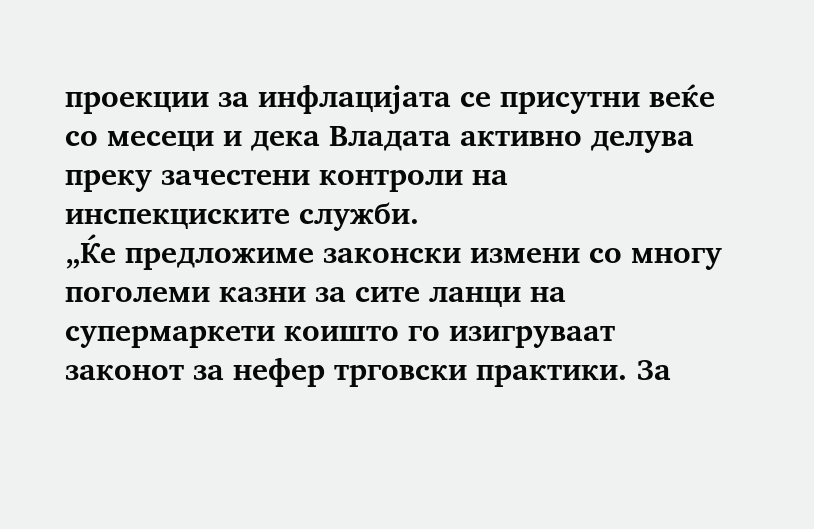проекции за инфлацијата се присутни веќе со месеци и дека Владата активно делува преку зачестени контроли на инспекциските служби.
„Ќе предложиме законски измени со многу поголеми казни за сите ланци на супермаркети коишто го изигруваат законот за нефер трговски практики. За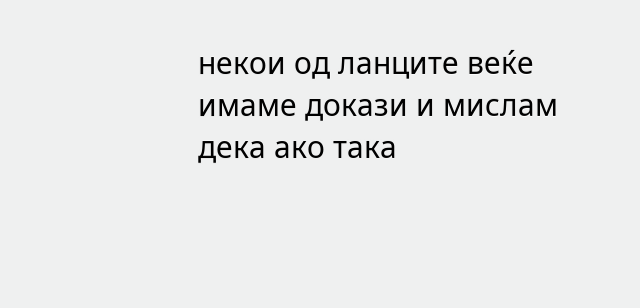некои од ланците веќе имаме докази и мислам дека ако така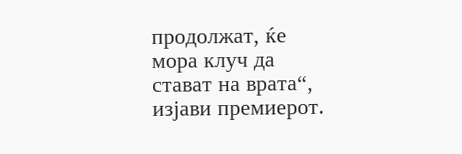продолжат, ќе мора клуч да стават на врата“, изјави премиерот.